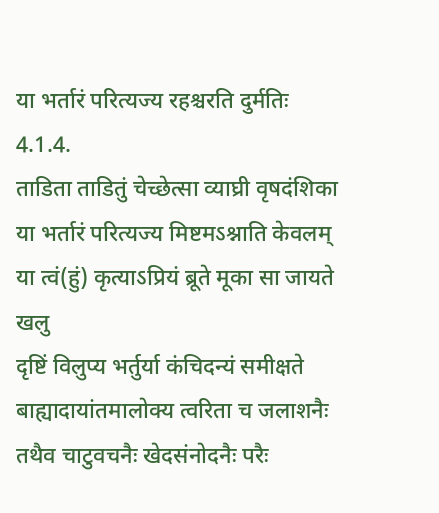या भर्तारं परित्यज्य रहश्चरति दुर्मतिः 4.1.4.
ताडिता ताडितुं चेच्छेत्सा व्याघ्री वृषदंशिका
या भर्तारं परित्यज्य मिष्टमऽश्नाति केवलम्
या त्वं(हुं) कृत्याऽप्रियं ब्रूते मूका सा जायते खलु
दृष्टिं विलुप्य भर्तुर्या कंचिदन्यं समीक्षते
बाह्यादायांतमालोक्य त्वरिता च जलाशनैः
तथैव चाटुवचनैः खेदसंनोदनैः परैः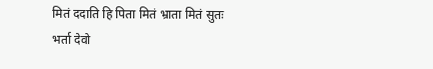मितं ददाति हि पिता मितं भ्राता मितं सुतः
भर्ता देवो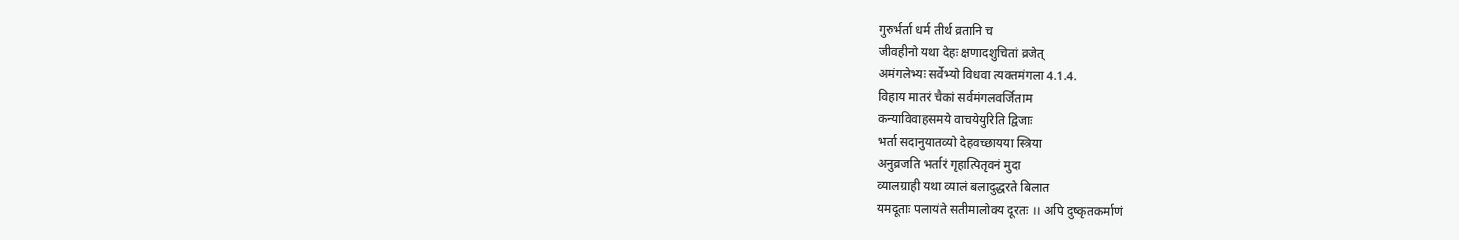गुरुर्भर्ता धर्म तीर्थ व्रतानि च
जीवहीनो यथा देहः क्षणादशुचितां व्रजेत्
अमंगलेभ्यः सर्वेभ्यो विधवा त्यक्तमंगला 4.1.4.
विहाय मातरं चैकां सर्वमंगलवर्जिताम
कन्याविवाहसमये वाचयेयुरिति द्विजाः
भर्ता सदानुयातव्यो देहवच्छायया स्त्रिया
अनुव्रजति भर्तारं गृहात्पितृवनं मुदा
व्यालग्राही यथा व्यालं बलादुद्धरते बिलात
यमदूताः पलायंते सतीमालोक्य दूरतः ।। अपि दुष्कृतकर्माणं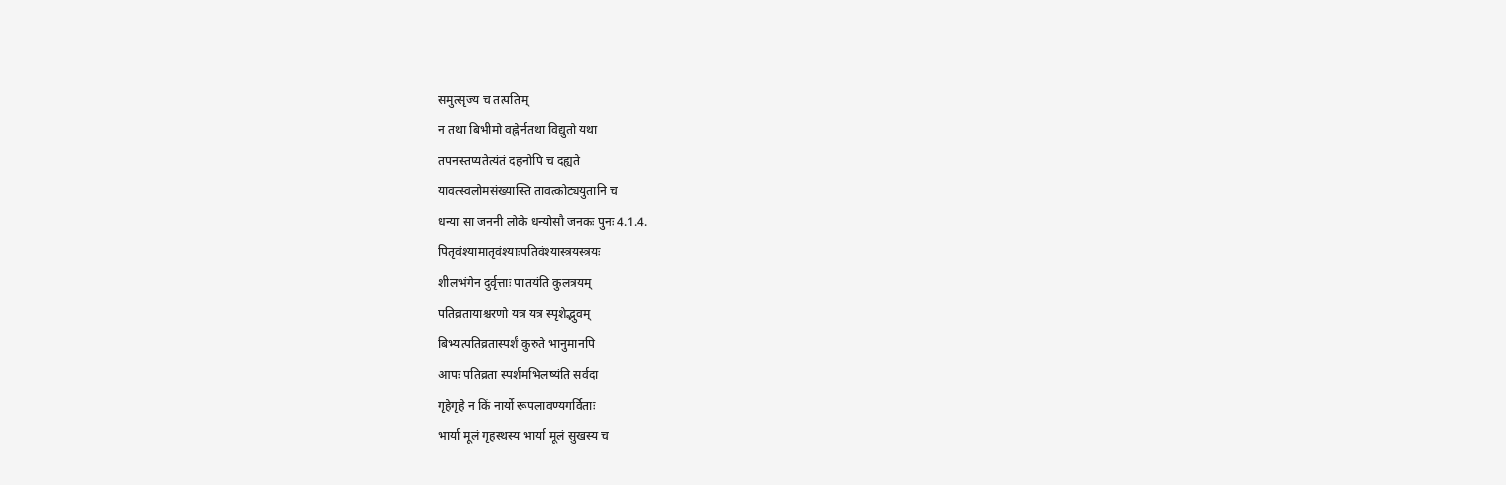समुत्सृज्य च तत्पतिम्
न तथा बिभीमो वह्नेर्नतथा विद्युतो यथा
तपनस्तप्यतेत्यंतं दहनोपि च दह्यते
यावत्स्वलोमसंख्यास्ति तावत्कोट्ययुतानि च
धन्या सा जननी लोके धन्योसौ जनकः पुनः 4.1.4.
पितृवंश्यामातृवंश्याःपतिवंश्यास्त्रयस्त्रयः
शीलभंगेन दुर्वृत्ताः पातयंति कुलत्रयम्
पतिव्रतायाश्चरणो यत्र यत्र स्पृशेद्भुवम्
बिभ्यत्पतिव्रतास्पर्शं कुरुते भानुमानपि
आपः पतिव्रता स्पर्शमभिलष्यंति सर्वदा
गृहेगृहे न किं नार्यो रूपलावण्यगर्विताः
भार्या मूलं गृहस्थस्य भार्या मूलं सुखस्य च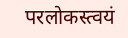परलोकस्त्वयं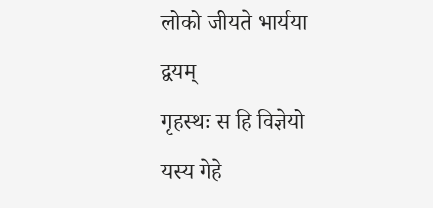लोको जीयते भार्यया द्वयम्
गृहस्थः स हि विज्ञेयो यस्य गेहे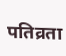पतिव्रता